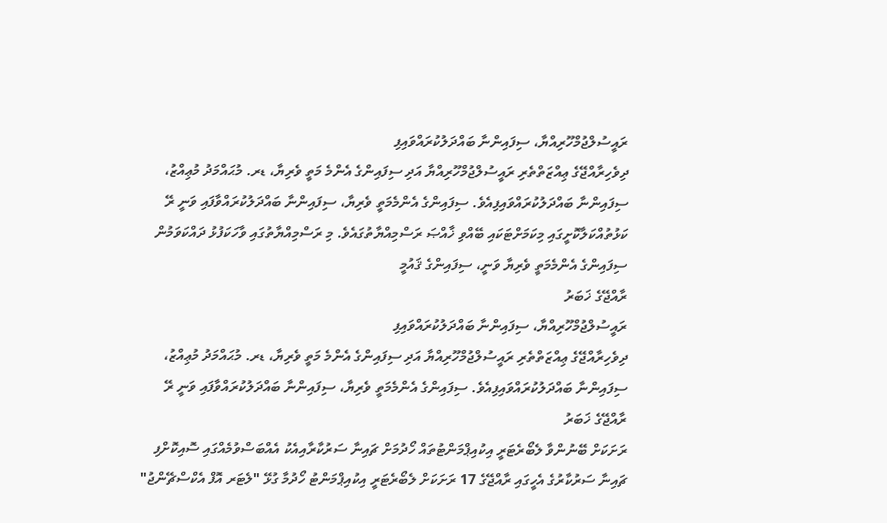ރައީސުލްޖުމްހޫރިއްޔާ، ސިފައިންނާ ބައްދަލުކުރައްވައިފި
ދިވެހިރާއްޖޭގެ ޢިއްޒަތްތެރި ރައީސުލްޖުމްހޫރިއްޔާ އަދި ސިފައިންގެ އެންމެ މަތީ ވެރިޔާ، ޑރ. މުޙައްމަދު މުޢިއްޒު، ސިފައިންނާ ބައްދަލުކުރައްވައިފިއެވެ. ސިފައިންގެ އެންމެމަތީ ވެރިޔާ، ސިފައިންނާ ބައްދަލުކުރައްވާފައި ވަނީ ރޭ ކަޅުތުއްކަލާކޮށީގައި މިކަމަށްޓަކައި ބޭއްވި ޚާއްޞަ ރަސްމިއްޔާތުގައެވެ. މި ރަސްމިއްޔާތުގައި ވާހަކަފުޅު ދައްކަވަމުން ސިފައިންގެ އެންމެމަތީ ވެރިޔާ ވަނީ، ސިފައިންގެ ޤައުމީ
ރާއްޖޭގެ ޚަބަރު
ރައީސުލްޖުމްހޫރިއްޔާ، ސިފައިންނާ ބައްދަލުކުރައްވައިފި
ދިވެހިރާއްޖޭގެ ޢިއްޒަތްތެރި ރައީސުލްޖުމްހޫރިއްޔާ އަދި ސިފައިންގެ އެންމެ މަތީ ވެރިޔާ، ޑރ. މުޙައްމަދު މުޢިއްޒު، ސިފައިންނާ ބައްދަލުކުރައްވައިފިއެވެ. ސިފައިންގެ އެންމެމަތީ ވެރިޔާ، ސިފައިންނާ ބައްދަލުކުރައްވާފައި ވަނީ ރޭ
ރާއްޖޭގެ ޚަބަރު
ރަށަކަށް ބޭނުންވާ ލެބޯރެޓަރީ އިކުއިޕްމަންޓުތައް ހޯދުމަށް ޗައިނާ ސަރުކާރާއިއެކު އެއްބަސްވުމެއްގައި ސޮއިކޮށްފި
ޗައިނާ ސަރުކާރުގެ އެހީގައި ރާއްޖޭގެ 17 ރަށަކަށް ލެބޯރެޓަރީ އިކުއިޕްމަންޓު ހޯދުމާ ގުޅޭ "ލެޓަރ އޮފް އެކްސްޗޭންޖު"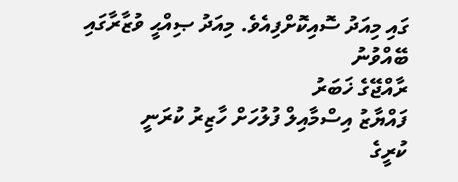ގައި މިއަދު ސޮއިކޮށްފިއެވެ. މިއަދު ޞިއްޙީ ވުޒާރާގައި ބޭއްވުނު
ރާއްޖޭގެ ޚަބަރު
ފައްޔާޒު އިސްމާއިލް ފުލުހަށް ހާޒިރު ކުރަނީ
ކުރީގެ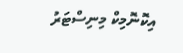އިކޮނޮމިކް މިނިސްޓަރު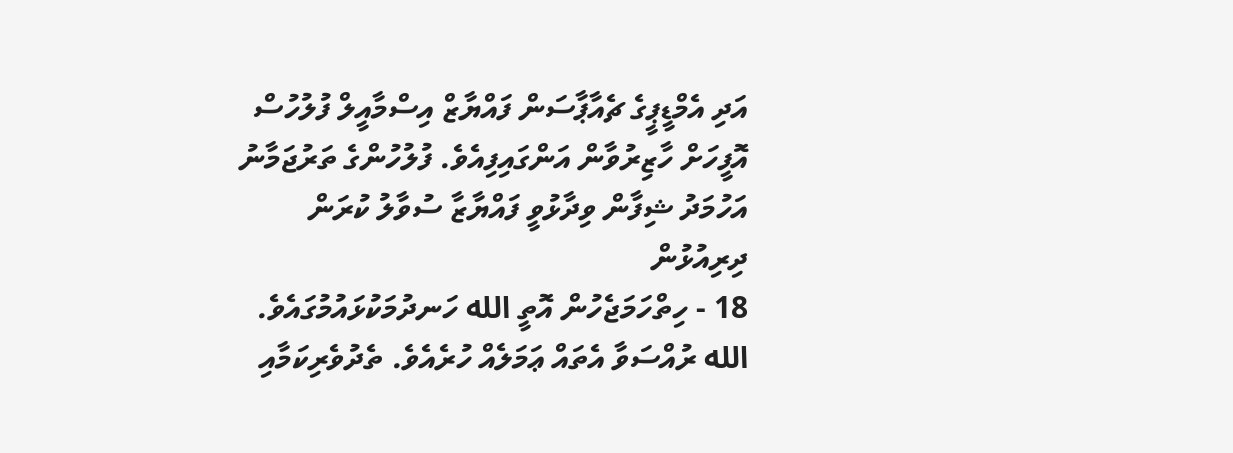އަދި އެމްޑީޕީގެ ޗެއާޕާސަން ފައްޔާޒް އިސްމާއީލް ފުލުހުސް އޮފީހަށް ހާޒިރުވާން އަންގައިފިއެވެ. ފުލުހުންގެ ތަރުޖަމާނު އަހުމަދު ޝިފާން ވިދާޅުވީ ފައްޔާޒާ ސުވާލު ކުރަން
ދިރިއުޅުން
18 - ހިތްހަމަޖެހުން އޮތީ الله ހަނދުމަކުޅައުމުގައެވެ.
الله ރުއްސަވާ އެތައް ޢަމަލެއް ހުރެއެވެ. ތެދުވެރިކަމާއި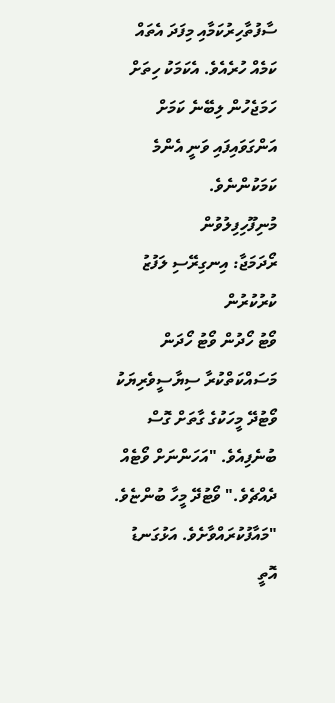ސާފުތާހިރުކަމާއި މިފަދަ އެތައް ކަމެއް ހުރެއެވެ. އެކަމަކު ހިތަށް ހަމަޖެހުން ލިބޭނެ ކަމަށް އަންގަވައިފައި ވަނީ އެންމެ ކަމަކުންނެވެ.
މުނިފޫހިފިލުވުން
ރޯދަމަޖާ: އިނގިރޭސި ލަފުޒު ކުރުކުރުން
ވޯޓު ހޯދުން ވޯޓު ހޯދަން މަސައްކަތްކުރާ ސިޔާސީވެރިޔަކު ވޯޓުދޭ މީހަކުގެ ގާތަށް ގޮސް ބުނެފިއެވެ. "އަހަންނަށް ވޯޓެއް ދެއްޗެވެ." ވޯޓުދޭ މީހާ ބުންޏެވެ. "މައާފުކުރައްވާށެވެ. އަޅުގަނޑު އޮތީ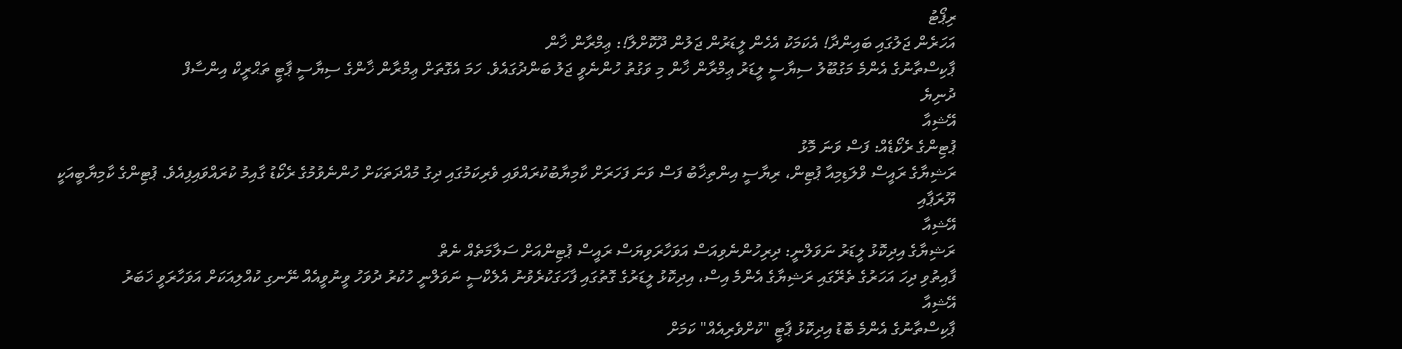ރިޕޯޓު
އަހަރެން ޖަލުގައި ބައިންދާ! އެކަމަކު އެހެން ލީޑަރުން ޖަލުން ދޫކޮށްލާ!: ޢިމްރާން ޚާން
ޕާކިސްތާނުގެ އެންމެ މަގުބޫލު ސިޔާސީ ލީޑަރު ޢިމްރާން ޚާން މި ވަގުތު ހުންނެވީ ޖަލު ބަންދުގައެވެ. ހަމަ އެގޮތަށް ޢިމްރާން ޚާންގެ ސިޔާސީ ޕާޓީ ތަޙްރީކް އިންސާފް
ދުނިޔެ
އޭޝިއާ
ޕުޓިންގެ ރެކޯޑެއް: ފަސް ވަނަ މޮޅު
ރަޝިޔާގެ ރައީސް ވްލަޑިމިއާ ޕުޓިން، ރިޔާސީ އިންތިޚާބު ފަސް ވަނަ ފަހަރަށް ކާމިޔާބުކުރައްވައި ވެރިކަމުގައި ދިގު މުއްދަތަކަށް ހުންނެވުމުގެ ރެކޯޑު ގާއިމު ކުރައްވައިފިއެވެ. ޕުޓިންގެ ކާމިޔާބީއަކީ ޔޫރަޕާއި
އޭޝިއާ
ރަޝިޔާގެ އިދިކޮޅު ލީޑަރު ނަވަލްނީ: ދިރިހުންނެވިއަސް އަވަހާރަވިޔަސް ރައީސް ޕުޓިންއަށް ސަލާމަތެއް ނެތް
ފާއިތުވި ދިހަ އަހަރުގެ ތެރޭގައި ރަޝިޔާގެ އެންމެ އިސް، އިދިކޮޅު ލީޑަރުގެ ގޮތުގައި ފާހަގަކުރެވުނު އެލެކްސީ ނަވަލްނީ ހުކުރު ދުވަހު ވީނުވީއެއް ނޭނގި ކުއްލިއަކަށް އަވަހާރަވީ ޚަބަރު
އޭޝިއާ
ޕާކިސްތާނުގެ އެންމެ ބޮޑު އިދިކޮޅު ޕާޓީ "ކުށްވެރިއެއް" ކަމަށް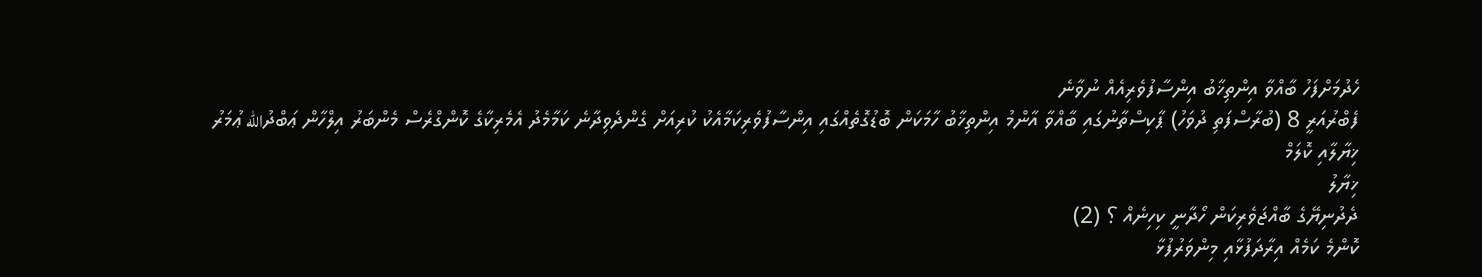ހެދުމަށްފަހު ބާއްވާ އިންތިޚާބު އިންސާފުވެރިއެއް ނުވާނެ
ފެބްރުއަރީ 8 (ބުރާސްފަތި ދުވަހު) ޕާކިސްތާނުގައި ބާއްވާ އާންމު އިންތިޚާބު ހާމަކަން ބޮޑުގޮތެއްގައި އިންސާފުވެރިކަމާއެކު ކުރިއަށް ގެންދެވިދާނެ ކަމާމެދު އެމެރިކާގެ ކޮންގްރެސް މެންބަރު އިލްހާން ޢަބްދުالله ޢުމަރު
ޚިޔާލާއި ކޮލަމް
ޚިޔާލު
ދެދުނިޔޭގެ ބާއްޖަވެރިކަން ހޯދާނީ ކިހިނެއް ؟ (2)
ކޮންމެ ކަމެއް އިރާދަފުޅާއި މިންވަރުފުޅާ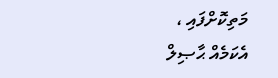މަތިކޮށްފައި ، އެކަމެއް ޙާޞިލް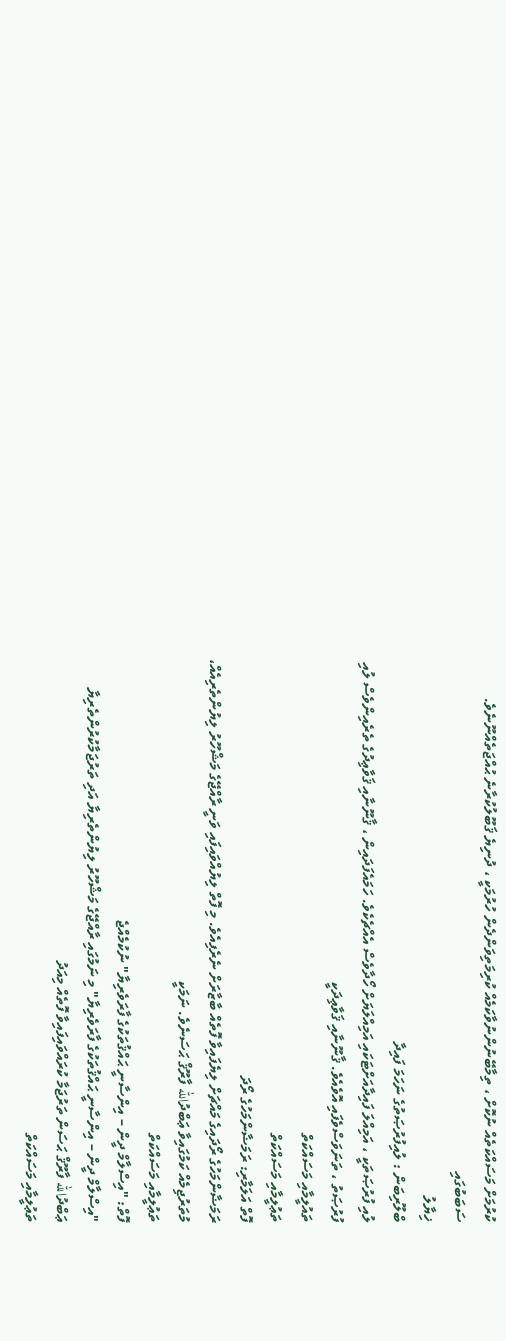ކުރުމަށް މަސައްކަތެއް ނުކޮށް ، ތިމާބޭނުންނުވާކަމެއް ކުރިމަތިވަންދެން ހުރުމަކީ ، ދުނިޔެ ޤަބޫލުކުރާނެ ޙުއްޖަތެއްނޫނެވެ. ސަބަބުގައި
ޚިޔާލު
ބްލޫރިބަން : ލުއިފުރުޞަތުގެ ނަހަމަ ފައިދާ
ލުއި ފުރުޞަތަކީ ، އަމިއްލަ ފައިދާއަށްޓަކައި އަމިއްލަޔަށް ހޯދާވެސް އެއްޗެކެވެ. ހަމައެފަދައިން ، ޤާނޫނާއި ޤަވާޢިދުގެ ތެރެއިންވެސް ލުއި ފުރުޞަތު ، ތަނަވަސްވެފައި އޮވެއެވެ. ޤާނޫނާއި ޤަވާޢިދަކީ
ތައުލީމާއި މަސައްކަތް
ތަޢުލީމާއި މަސައްކަތް
ފޮތް އަލަމާރި: ރަމަޟާންމަހުގެ ރޯދަ
ރަމަޟާންމަހުގެ ރޯދައިގެ މައްޗަށް ލިޔެފައިވާ ފޮތެއް ބާޒާރަށް ނެރެފިއެވެ. މި ފޮތް ލިޔުއްވައިފައި ވަނީ ރާއްޖޭގެ މަޝްހޫރު ލިޔުންތެރިއެއް، މުތަރުޖިމެއް ކަމުގައިވާ ޢަބްދުالله ފާރޫޤް ޙަސަނެވެ. ނަމަކީ
ތަޢުލީމާއި މަސައްކަތް
ފޮތް: "އިސްލާމް ދީން – އިންސާނީ ޙައްޤުތަކުގެ ފާރަވެރިޔާ" ނުކުމެއްޖެ
"އިސްލާމް ދީން – އިންސާނީ ޙައްޤުތަކުގެ ފާރަވެރިޔާ" މި ނަމުގައި ރާއްޖޭގެ މަޝްހޫރު ލިޔުންތެރިޔާ އަދި ތަރުޖަމާކުރުންތެރިޔާ ޢަބްދުالله ފާރޫޤް ޙަސަން ތަރުޖަމާ ކުރައްވައިފައިވާ ފޮތެއް މިއަދު
ތަޢުލީމާއި މަސައްކަތް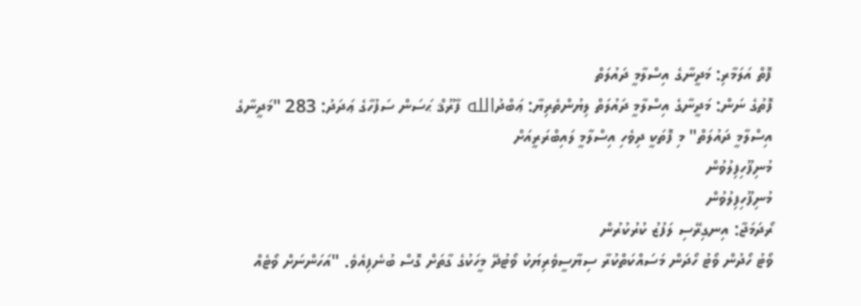ފޮތް އަލަމާރި: މަދީނާގެ އިސްލާމީ ދައުލަތް
ފޮތުގެ ނަން: މަދީނާގެ އިސްލާމީ ދައުލަތް ލިޔުންތެރިޔާ: ޢަބްދުالله ފާރޫޤް ޙަސަން ސަފުހާގެ ޢަދަދު: 283 "މަދީނާގެ އިސްލާމީ ދައުލަތް" މި ފޮތަކީ ދިވެހި އިސްލާމީ ލައިބްރަރީއަށް
މުނިފޫހިފިލުވުން
މުނިފޫހިފިލުވުން
ރޯދަމަޖާ: އިނގިރޭސި ލަފުޒު ކުރުކުރުން
ވޯޓު ހޯދުން ވޯޓު ހޯދަން މަސައްކަތްކުރާ ސިޔާސީވެރިޔަކު ވޯޓުދޭ މީހަކުގެ ގާތަށް ގޮސް ބުނެފިއެވެ. "އަހަންނަށް ވޯޓެއް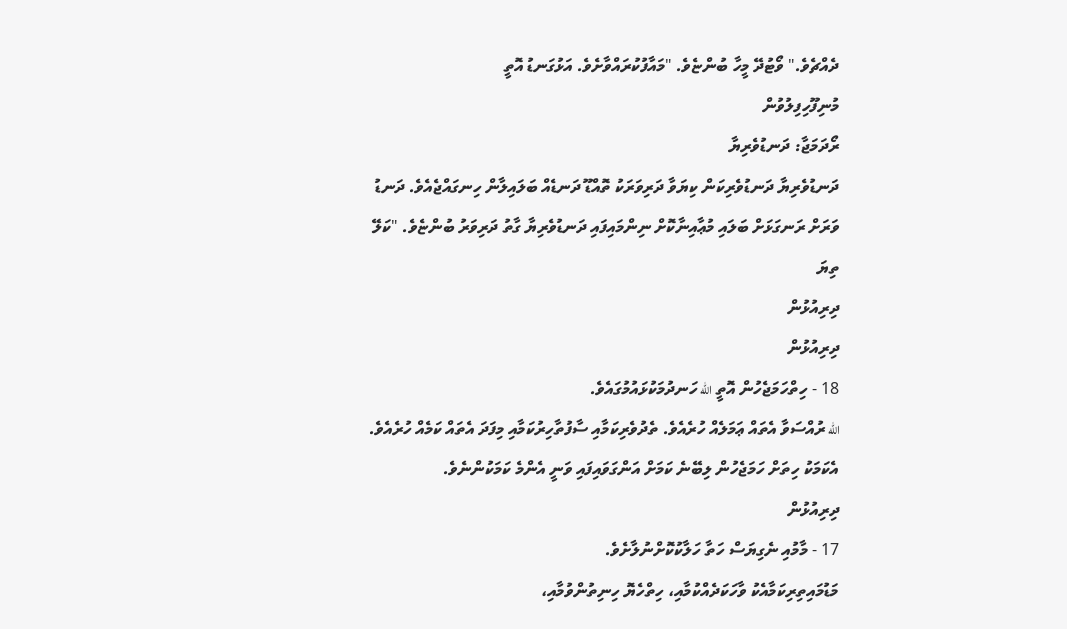ދެއްޗެވެ." ވޯޓުދޭ މީހާ ބުންޏެވެ. "މައާފުކުރައްވާށެވެ. އަޅުގަނޑު އޮތީ
މުނިފޫހިފިލުވުން
ރޯދަމަޖާ: ދަނޑުވެރިޔާ
ދަނޑުވެރިޔާ ދަނޑުވެރިކަން ކިޔަވާ ދަރިވަރަކު ތޮއްޑޫ ދަނޑެއް ބަލައިލާން ހިނގައްޖެއެވެ. ދަނޑު ވަރަށް ރަނގަޅަށް ބަލައި މުޢާއިނާކޮށް ނިންމައިފައި ދަނޑުވެރިޔާ ގާތު ދަރިވަރު ބުންޏެވެ. "ކަލޭ ތިޔަ
ދިރިއުޅުން
ދިރިއުޅުން
18 - ހިތްހަމަޖެހުން އޮތީ الله ހަނދުމަކުޅައުމުގައެވެ.
الله ރުއްސަވާ އެތައް ޢަމަލެއް ހުރެއެވެ. ތެދުވެރިކަމާއި ސާފުތާހިރުކަމާއި މިފަދަ އެތައް ކަމެއް ހުރެއެވެ. އެކަމަކު ހިތަށް ހަމަޖެހުން ލިބޭނެ ކަމަށް އަންގަވައިފައި ވަނީ އެންމެ ކަމަކުންނެވެ.
ދިރިއުޅުން
17 - މާމުއި ނެގިޔަސް ހަތާ ހަލާކުކޮށްނުލާށެވެ.
މަޑުމައިތިރިކަމާއެކު ވާހަކަދެއްކުމާއި، ހިތްހެޔޮ ހިނިތުންވުމާއި،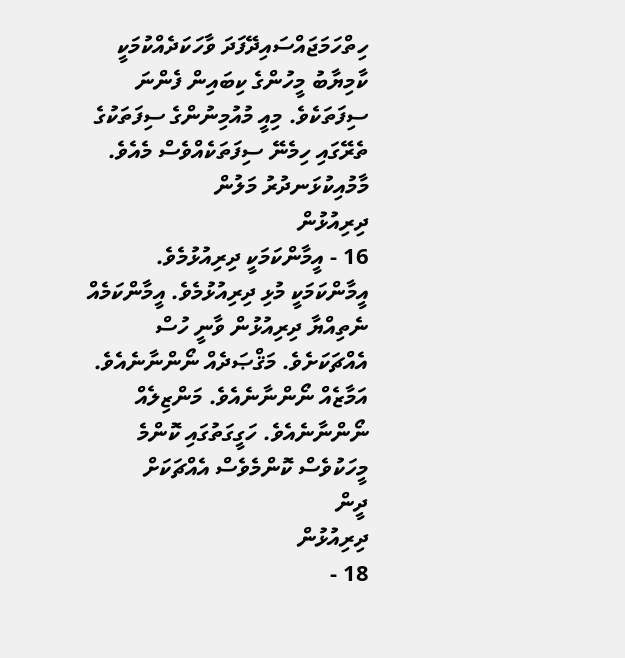ހިތްހަމަޖައްސައިދޭފަދަ ވާހަކަދެއްކުމަކީ ކާމިޔާބު މީހުންގެ ކިބައިން ފެންނަ ސިފަތަކެވެ. މިއީ މުއުމިނުންގެ ސިފަތަކުގެ ތެރޭގައި ހިމެނޭ ސިފަތަކެއްވެސް މެއެވެ. މާމުއިކުޅަނދުރު މަލުން
ދިރިއުޅުން
16 - އީމާންކަމަކީ ދިރިއުޅުމެވެ.
އީމާންކަމަކީ މުޅި ދިރިއުޅުމެވެ. އީމާންކަމެއް ނެތިއްޔާ ދިރިއުޅުން ވާނީ ހުސް އެއްޗަކަށެވެ. މަޤްޞަދެއް ނޯންނާނެއެވެ. އަމާޒެއް ނޯންނާނެއެވެ. މަންޒިލެއް ނޯންނާނެއެވެ. ހަގީގަތުގައި ކޮންމެ މީހަކުވެސް ކޮންމެވެސް އެއްޗަކަށް
ދީން
ދިރިއުޅުން
18 -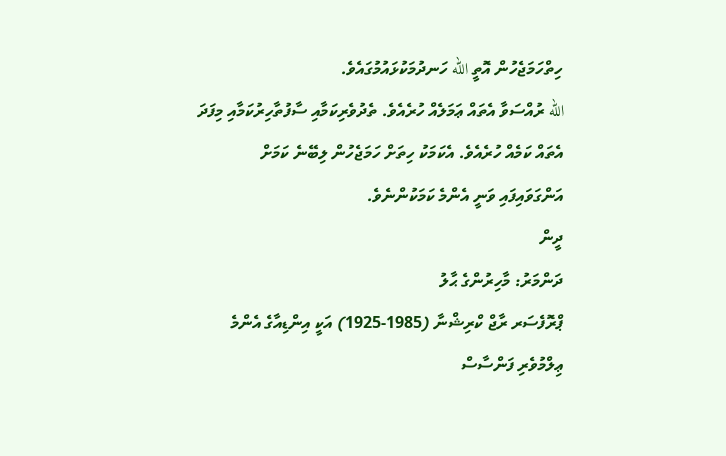ހިތްހަމަޖެހުން އޮތީ الله ހަނދުމަކުޅައުމުގައެވެ.
الله ރުއްސަވާ އެތައް ޢަމަލެއް ހުރެއެވެ. ތެދުވެރިކަމާއި ސާފުތާހިރުކަމާއި މިފަދަ އެތައް ކަމެއް ހުރެއެވެ. އެކަމަކު ހިތަށް ހަމަޖެހުން ލިބޭނެ ކަމަށް އަންގަވައިފައި ވަނީ އެންމެ ކަމަކުންނެވެ.
ދީން
ދަންމަރު: މާހިރުންގެ ޙާލު
ޕްރޮފެސަރ ރާޖް ކްރިޝްނާ (1985-1925) އަކީ އިންޑިއާގެ އެންމެ ޢިލްމުވެރި ފަންސާސް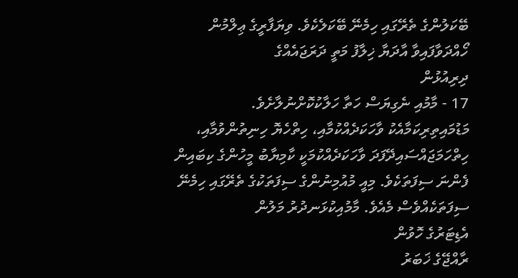ބޭކަލުންގެ ތެރޭގައި ހިމެނޭ ބޭކަލެކެވެ. ވިޔަފާރީގެ ޢިލްމުން ހޯއްދަވާފައިވާ އާދަޔާ ޚިލާފު މަތީ ދަރަޖައެއްގެ
ދިރިއުޅުން
17 - މާމުއި ނެގިޔަސް ހަތާ ހަލާކުކޮށްނުލާށެވެ.
މަޑުމައިތިރިކަމާއެކު ވާހަކަދެއްކުމާއި، ހިތްހެޔޮ ހިނިތުންވުމާއި، ހިތްހަމަޖައްސައިދޭފަދަ ވާހަކަދެއްކުމަކީ ކާމިޔާބު މީހުންގެ ކިބައިން ފެންނަ ސިފަތަކެވެ. މިއީ މުއުމިނުންގެ ސިފަތަކުގެ ތެރޭގައި ހިމެނޭ ސިފަތަކެއްވެސް މެއެވެ. މާމުއިކުޅަނދުރު މަލުން
އެޑިޓަރުގެ ހޮވުން
ރާއްޖޭގެ ޚަބަރު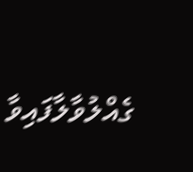ގެއްލުވާލާފައިވާ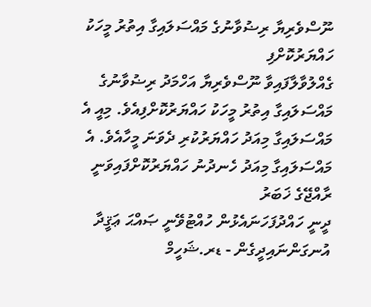ނޫސްވެރިޔާ ރިޟުވާނުގެ މައްސަލައިގާ އިތުރު މީހަކު ހައްޔަރުކޮށްފި
ގެއްލުވާލާފައިވާ ނޫސްވެރިޔާ އަހްމަދު ރިޟުވާނުގެ މައްސަލައިގާ އިތުރު މީހަކު ހައްޔަރުކޮށްފިއެވެ. މިއީ އެ މައްސަލައިގާ މިއަދު ހައްޔަރުކުރި ދެވަނަ މީހާއެވެ. އެ މައްސަލައިގާ މިއަދު ހެނދުނު ހައްޔަރުކޮށްފައިވަނީ
ރާއްޖޭގެ ޚަބަރު
ދީނީ ހައްދުފަހަނައެޅުން ހުއްޓުވޭނީ ޞައްޙަ ޢަޤީދާ އުނގަންނައިދީގެން - ޑރ.ޝަހީމް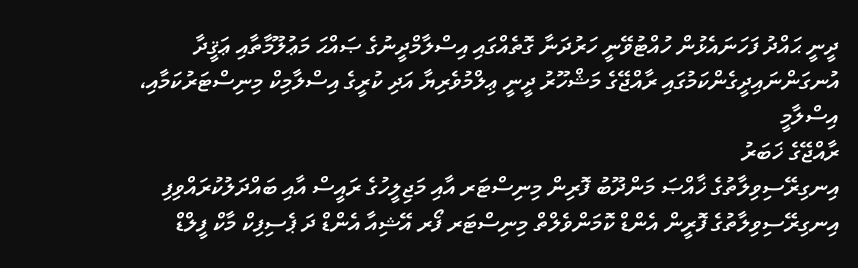ދީނީ ޙައްދު ފަހަނައެޅުން ހުއްޓުވޭނީ ހަރުދަނާ ގޮތެއްގައި އިސްލާމްދީނުގެ ޞައްޙަ މަޢުލޫމާތާއި ޢަޤީދާ އުނގަންނައިދީގެންކަމުގައި ރާއްޖޭގެ މަޝްހޫރު ދީނީ ޢިލްމުވެރިޔާ އަދި ކުރީގެ އިސްލާމިކް މިނިސްޓަރުކަމާއި، އިސްލާމީ
ރާއްޖޭގެ ޚަބަރު
އިނގިރޭސިވިލާތުގެ ޚާއްޞަ މަންދޫބު ފޮރިން މިނިސްޓަރ އާއި މަޖިލީހުގެ ރައީސް އާއި ބައްދަލުކުރައްވިފި
އިނގިރޭސިވިލާތުގެ ފޮރީން އެންޑް ކޮމަންވެލްތް މިނިސްޓަރ ފޯރ އޭޝިއާ އެންޑް ދަ ޕެސިފިކް މާކް ފީލްޑް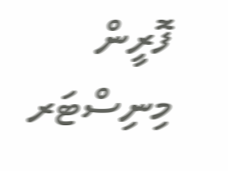ފޮރީން މިނިސްޓަރ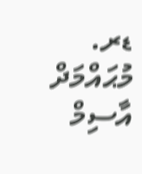ޑރ. މުޙައްމަދް އާސިމް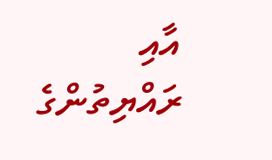އާއި ރައްޔިތުންގެ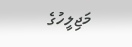މަޖިލީހުގެ